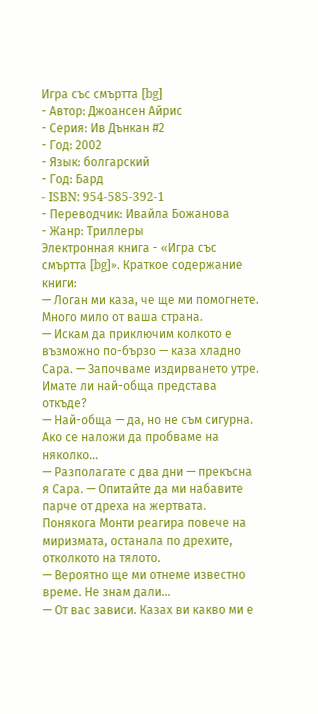Игра със смъртта [bg]
- Автор: Джоансен Айрис
- Серия: Ив Дънкан #2
- Год: 2002
- Язык: болгарский
- Год: Бард
- ISBN: 954-585-392-1
- Переводчик: Ивайла Божанова
- Жанр: Триллеры
Электронная книга - «Игра със смъртта [bg]». Краткое содержание книги:
— Логан ми каза, че ще ми помогнете. Много мило от ваша страна.
— Искам да приключим колкото е възможно по-бързо — каза хладно Сара. — Започваме издирването утре. Имате ли най-обща представа откъде?
— Най-обща — да, но не съм сигурна. Ако се наложи да пробваме на няколко…
— Разполагате с два дни — прекъсна я Сара. — Опитайте да ми набавите парче от дреха на жертвата. Понякога Монти реагира повече на миризмата, останала по дрехите, отколкото на тялото.
— Вероятно ще ми отнеме известно време. Не знам дали…
— От вас зависи. Казах ви какво ми е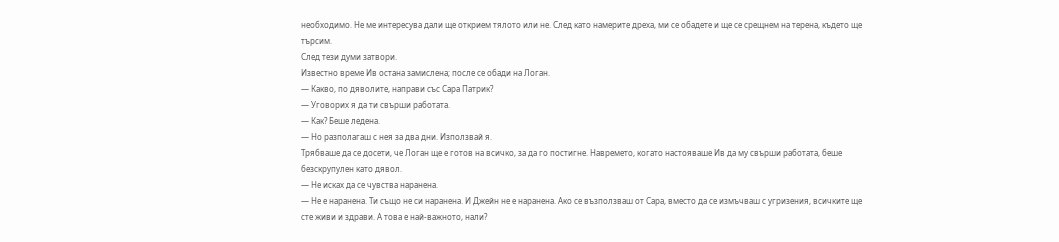необходимо. Не ме интересува дали ще открием тялото или не. След като намерите дреха, ми се обадете и ще се срещнем на терена, където ще търсим.
След тези думи затвори.
Известно време Ив остана замислена; после се обади на Логан.
— Какво, по дяволите, направи със Сара Патрик?
— Уговорих я да ти свърши работата.
— Как? Беше ледена.
— Но разполагаш с нея за два дни. Използвай я.
Трябваше да се досети, че Логан ще е готов на всичко, за да го постигне. Навремето, когато настояваше Ив да му свърши работата, беше безскрупулен като дявол.
— Не исках да се чувства наранена.
— Не е наранена. Ти също не си наранена. И Джейн не е наранена. Ако се възползваш от Сара, вместо да се измъчваш с угризения, всичките ще сте живи и здрави. А това е най-важното, нали?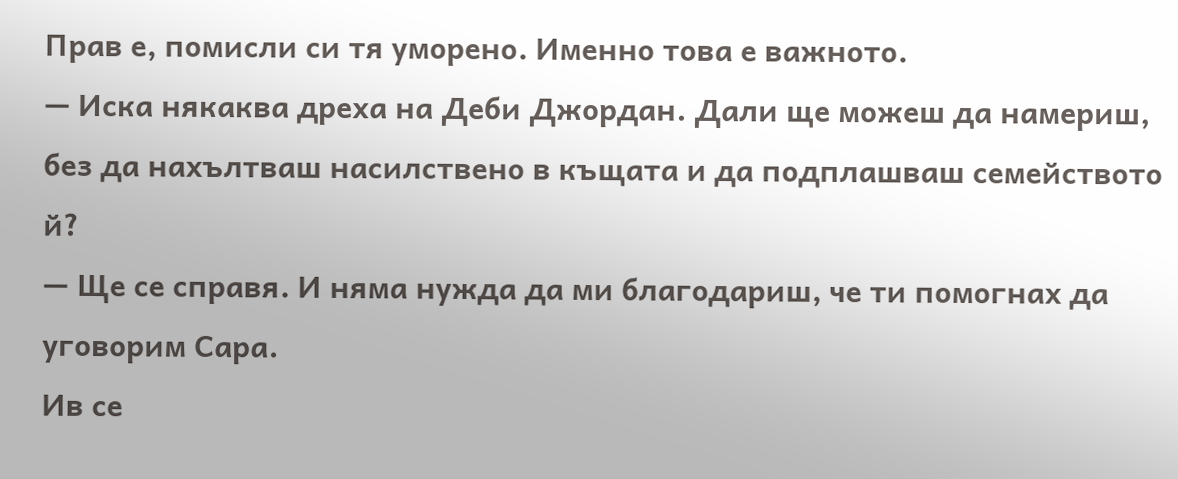Прав е, помисли си тя уморено. Именно това е важното.
— Иска някаква дреха на Деби Джордан. Дали ще можеш да намериш, без да нахълтваш насилствено в къщата и да подплашваш семейството й?
— Ще се справя. И няма нужда да ми благодариш, че ти помогнах да уговорим Сара.
Ив се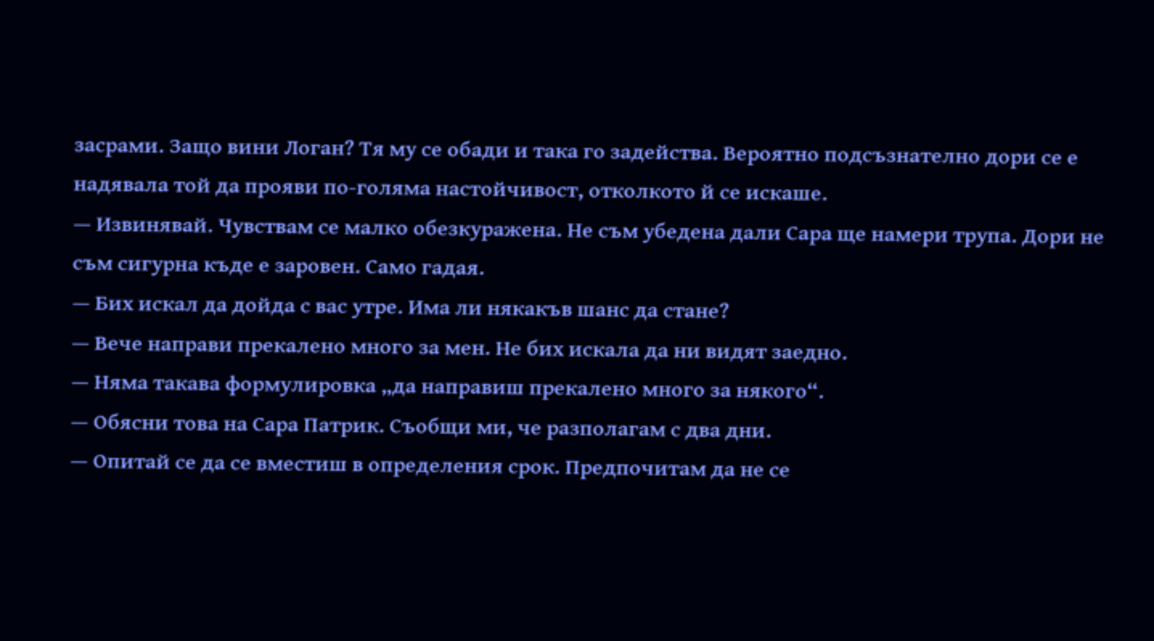засрами. Защо вини Логан? Тя му се обади и така го задейства. Вероятно подсъзнателно дори се е надявала той да прояви по-голяма настойчивост, отколкото й се искаше.
— Извинявай. Чувствам се малко обезкуражена. Не съм убедена дали Сара ще намери трупа. Дори не съм сигурна къде е заровен. Само гадая.
— Бих искал да дойда с вас утре. Има ли някакъв шанс да стане?
— Вече направи прекалено много за мен. Не бих искала да ни видят заедно.
— Няма такава формулировка „да направиш прекалено много за някого“.
— Обясни това на Сара Патрик. Съобщи ми, че разполагам с два дни.
— Опитай се да се вместиш в определения срок. Предпочитам да не се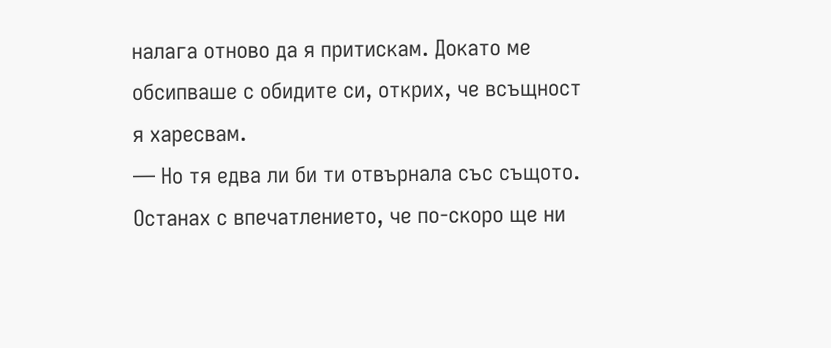налага отново да я притискам. Докато ме обсипваше с обидите си, открих, че всъщност я харесвам.
— Но тя едва ли би ти отвърнала със същото. Останах с впечатлението, че по-скоро ще ни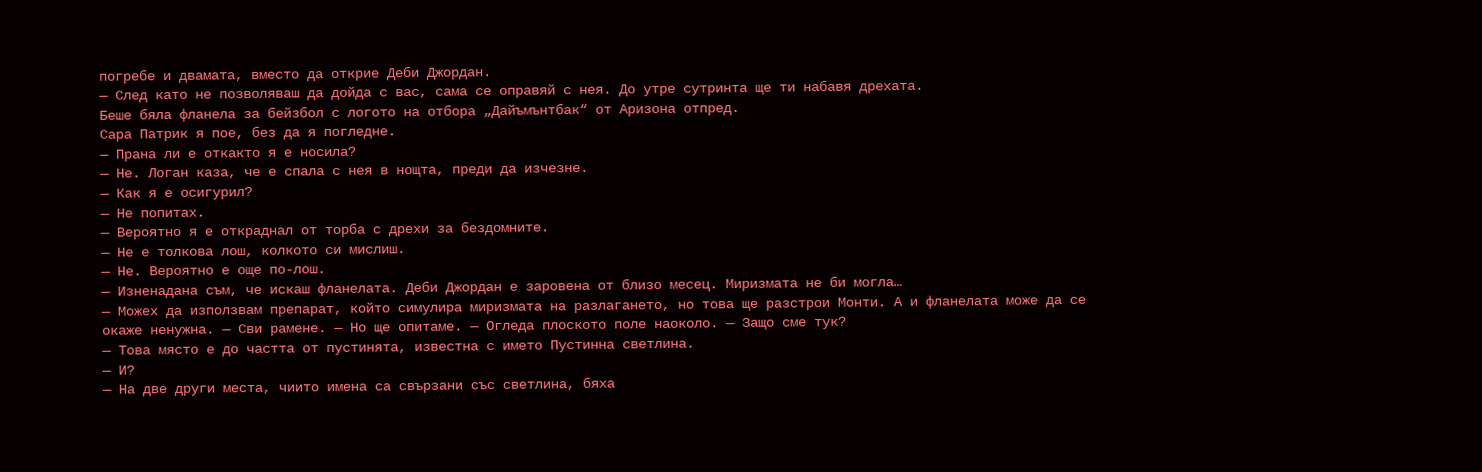погребе и двамата, вместо да открие Деби Джордан.
— След като не позволяваш да дойда с вас, сама се оправяй с нея. До утре сутринта ще ти набавя дрехата.
Беше бяла фланела за бейзбол с логото на отбора „Дайъмънтбак“ от Аризона отпред.
Сара Патрик я пое, без да я погледне.
— Прана ли е откакто я е носила?
— Не. Логан каза, че е спала с нея в нощта, преди да изчезне.
— Как я е осигурил?
— Не попитах.
— Вероятно я е откраднал от торба с дрехи за бездомните.
— Не е толкова лош, колкото си мислиш.
— Не. Вероятно е още по-лош.
— Изненадана съм, че искаш фланелата. Деби Джордан е заровена от близо месец. Миризмата не би могла…
— Можех да използвам препарат, който симулира миризмата на разлагането, но това ще разстрои Монти. А и фланелата може да се окаже ненужна. — Сви рамене. — Но ще опитаме. — Огледа плоското поле наоколо. — Защо сме тук?
— Това място е до частта от пустинята, известна с името Пустинна светлина.
— И?
— На две други места, чиито имена са свързани със светлина, бяха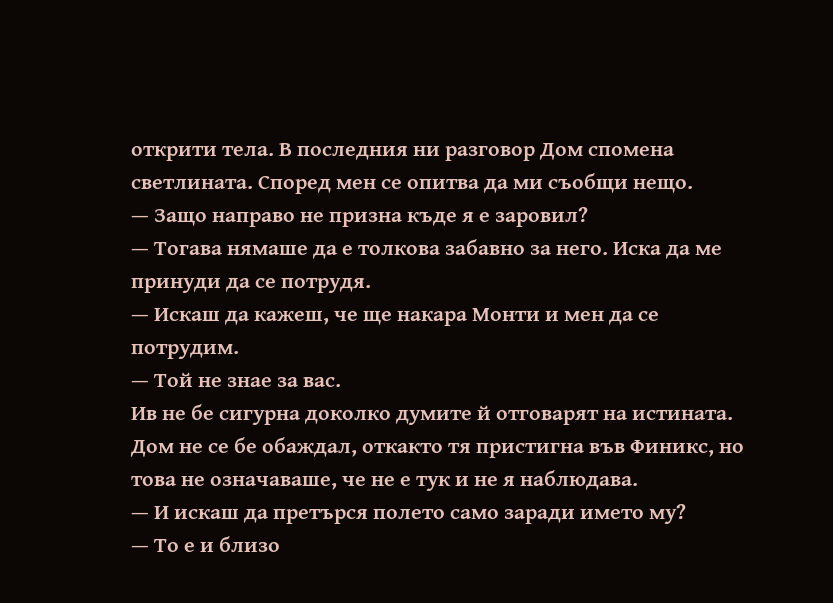открити тела. В последния ни разговор Дом спомена светлината. Според мен се опитва да ми съобщи нещо.
— Защо направо не призна къде я е заровил?
— Тогава нямаше да е толкова забавно за него. Иска да ме принуди да се потрудя.
— Искаш да кажеш, че ще накара Монти и мен да се потрудим.
— Той не знае за вас.
Ив не бе сигурна доколко думите й отговарят на истината. Дом не се бе обаждал, откакто тя пристигна във Финикс, но това не означаваше, че не е тук и не я наблюдава.
— И искаш да претърся полето само заради името му?
— То е и близо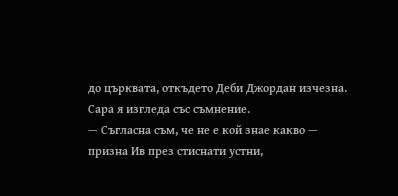до църквата, откъдето Деби Джордан изчезна.
Сара я изгледа със съмнение.
— Съгласна съм, че не е кой знае какво — призна Ив през стиснати устни,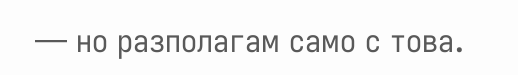— но разполагам само с това.